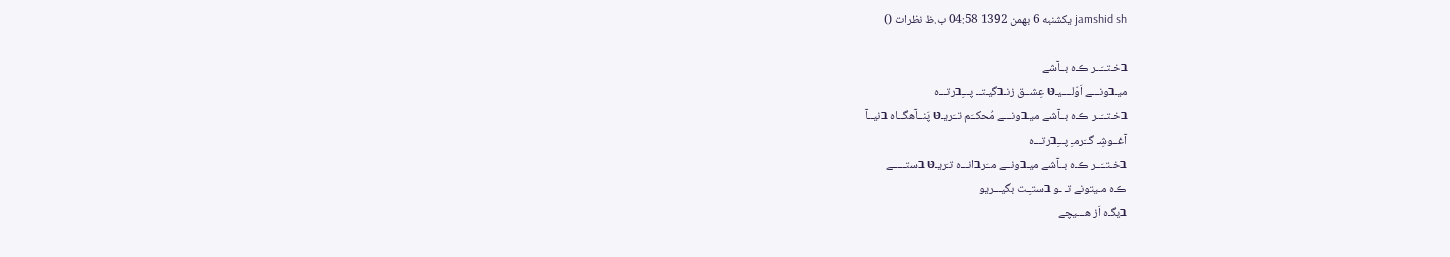jamshid sh یکشنبه 6 بهمن 1392 04:58 ب.ظ نظرات ()

בخـتــَــر ڪـ‌ہ بــآشے
میـבونـــے اَوّلــــیـטּ عِشــق زنـבگیـتــ پـــِבرتـــ‌ہ
בخـتــَــر ڪـ‌ہ بــآشے میـבونـــے مُحکــَم تــَریـטּ پَنــآهگــاه בنیــآ
آغــوشِـ گــَرمـِ پـــِבرتـــ‌ہ
בخـتــَــر ڪـ‌ہ بــآشے میـבونــے مــَرבانـــ‌ہ تـَریـטּ בستـــــے
ڪـ‌ہ مـیتونے تـ ـو בستـِـت بگیـــریو
בیگـ‌ہ اَز هـــیچے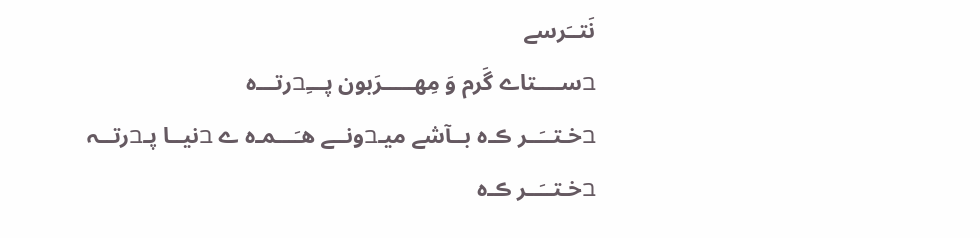نَتــَرسے
בســــتاے گَرم وَ مِهـــــرَبون پـــِבرتـــ‌ہ
בخـتــَــر ڪـ‌ہ بــآشے میـבونــے هـَـــمـ‌ہ ے בنیــا پـבرتــہ
בخـتــَــر ڪـ‌ہ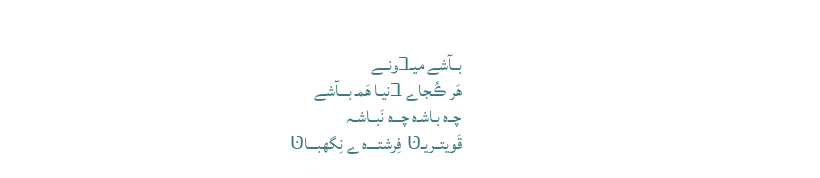بــآشے میـבونــے
هَر ڪُـجاے בنیـا هَمـ بـــآشے
چــ‌ہ بـاشـ‌ہ چـــ‌ہ نَبــاشـہ
قَویتــریـטּ فِرشتــــ‌ہ ے نِگهبـــاטּ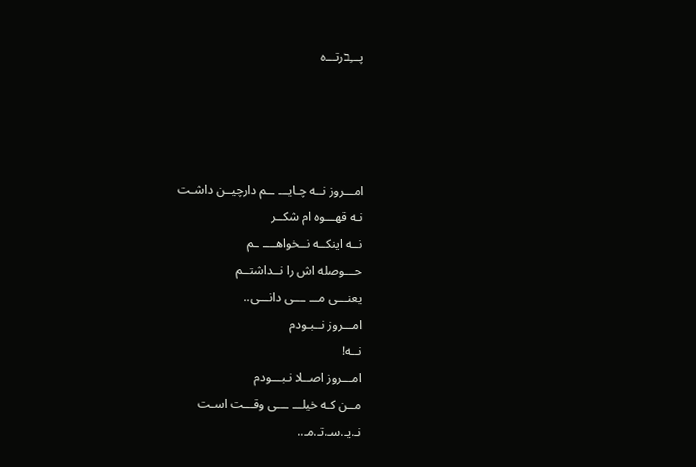پـــِבرتـــ‌ہ




امـــروز نــه چـایـــ ــم دارچیــن داشـت
نـه قهـــوه ام شکــر
نــه اینکــه نــخواهــــ ـم
حـــوصله اش را نــداشتــم
یعنـــی مـــ ـــی دانـــی..
امـــروز نــبـودم
نــه!
امـــروز اصــلا نـبـــودم
مــن کـه خیلـــ ـــی وقـــت اسـت
نـ.یـ.سـ.تـ.مـ..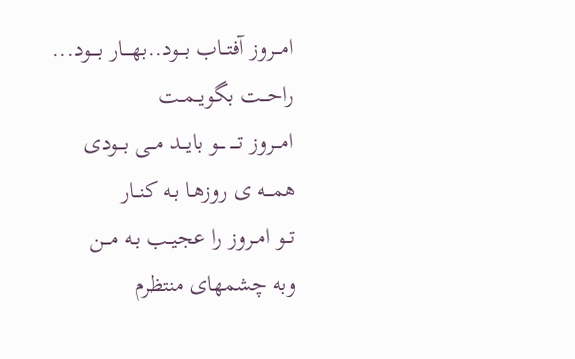امـــروز آفتــاب بـــود..بهــــار بــــود...
راحـــت بگویــمــت
امـــروز تــــ ـــو بایـــد مــی بـــودی
همـــه ی روزهـا بـه کنــار
تــو امــروز را عجیــب بـه مـــن
وبه چشمهای منتظرم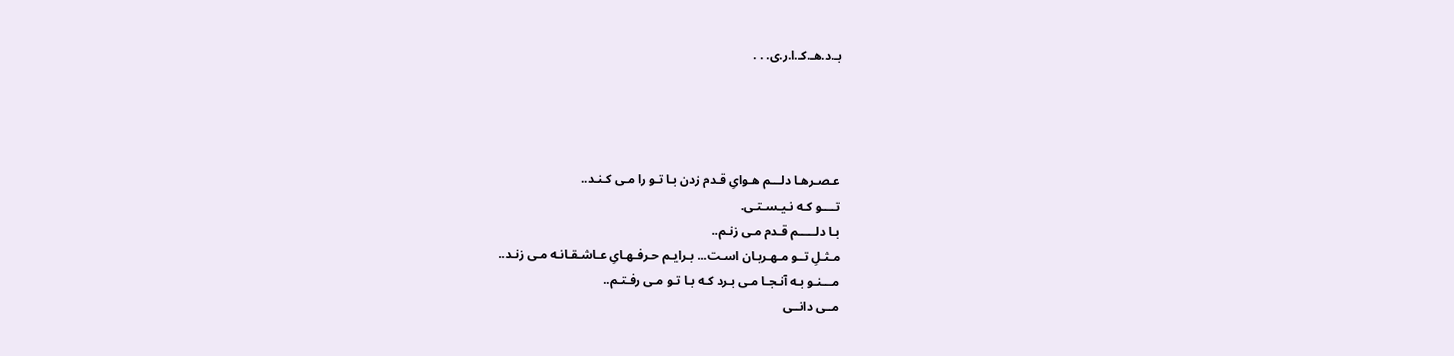بـ.د.هـ.کـ.ا.ر.ی. . .




عـصـرهـا دلـــم هـوایِ قـدم زدن بـا تـو را مـی کـنـد..
تــــو کـه نـیـسـتـی.
بـا دلـــــم قـدم مـی زنـم..
مـثـلِ تــو مـهـربـان اسـت... بـرایـم حـرفـهـایِ عـاشـقـانـه مـی زنـد..
مـــنـو بـه آنـجـا مـی بـرد کـه بـا تـو مـی رفـتـم..
مــی دانــی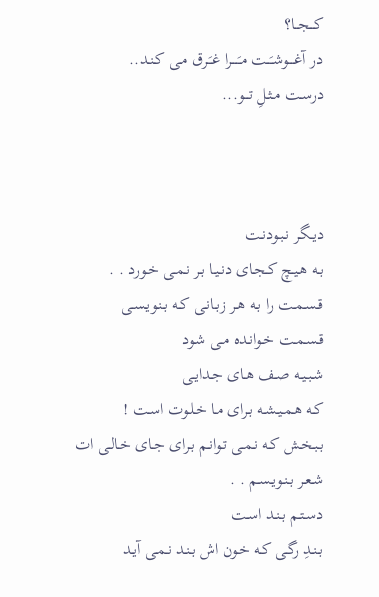کـــجــا؟
در آغــــوشـَــت مـَــــرا غـَـرق مـی کـنـد..
درسـت مـثـلِ تـــو...



دیـگـر نـبـودنـت
بـه هـیـچ کـجـای دنـیـا بـر نـمـی خـورد . .
قـسـمـت را بـه هـر زبـانـی کـه بـنـویـسـی
قـسـمـت خـوانـده مـی شـود
شـبـیـه صـف هـای جـدایـی
کـه هـمـیـشـه بـرای مـا خـلـوت اسـت !
بـبـخـش کـه نـمـی تـوانـم بـرای جـای خـالـی ات
شـعـر بـنـویـسـم . .
دسـتـم بـنـد اسـت
بـنـدِ رگـی کـه خـون اش بـنـد نـمـی آیـد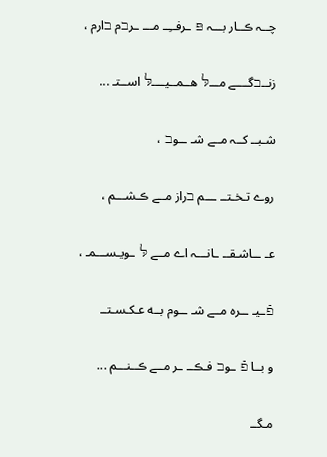چــہ ڪــار بـــہ פּ ـرفــِــ مـــ ـرבم בارم ،

زنــבگــــے مـــלּ هــمــیــــלּ اســتـ ...

شـبــ کــہ مــے شـ ــوב ،

روے تـخـتــ ـــم בراز مــے ڪـشـــم ،

عـ ــاشـقــ ـانـــہ اے مــے לּ ـویـســـمـ ،

פֿـیـ ــره مــے شـ ــوم بــه عـکـسـتــ

و بــا פֿ ـوב فـڪــ ـر مــے ڪــنـــم ...

مـگــ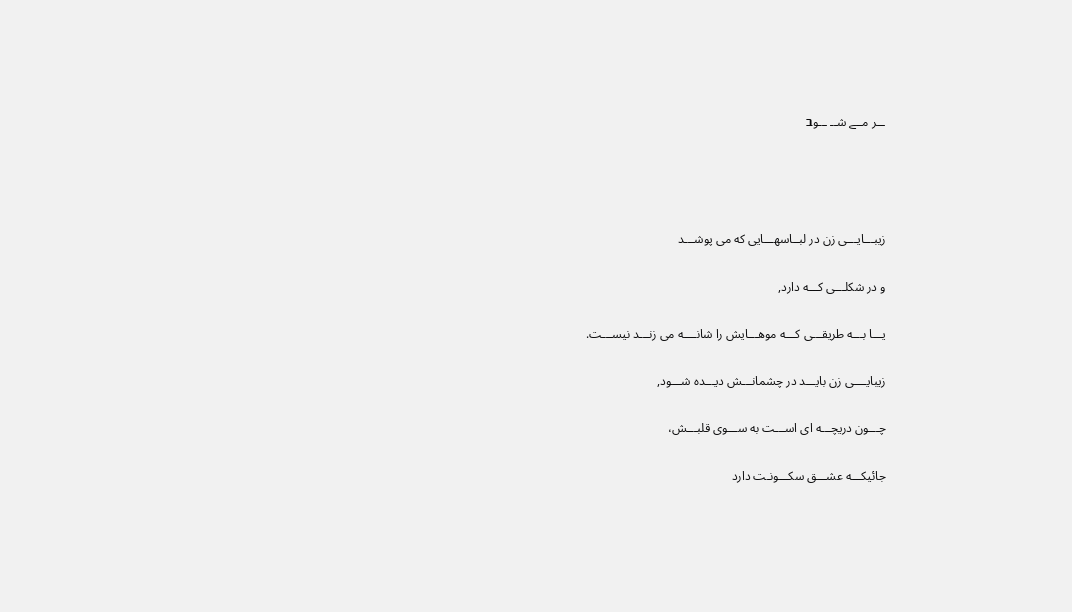ــر مــے شــ ــوב




زیبـــایـــی زن در لبــاسهـــایی که می پوشـــد

و در شکلـــی کـــه دارد,

یـــا بـــه طریقـــی کـــه موهـــایش را شانــــه می زنـــد نیســـت.

زیبایــــی زن بایـــد در چشمانـــش دیـــده شـــود,

چـــون دریچـــه ای اســـت به ســـوی قلبـــش،

جائیکـــه عشـــق سکـــونـت دارد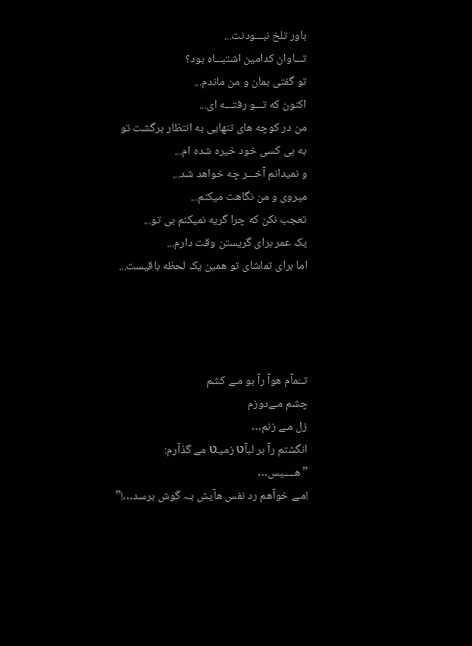باور تلخ نبـــودنت...
تـــاوان کدامین اشتبـــاه بود؟
تو گفتی بمان و من ماندم...
اکنون که تـــو رفتـــه ای...
من در کوچه های تنهایی به انتظار برگشت تو
به بی کسی خود خیره شده ام...
و نمیدانم آخـــر چه خواهد شد...
میروی و من نگاهت میکنم...
تعجب نکن که چرا گریه نمیکنم بی تو...
یک عمر برای گریستن وقت دارم...
اما برای تماشای تو همین یک لحظه باقیست...




تــَمآم هوآ رآ بو مـے کشم
چشم مـےدوزم
زل مـے زنم…
انگشتم رآ بر لبآטּ زمیـטּ مے گذآرم:
” هــــیس…
!مـے خوآهم رد نفس هآیش بـہ گوش برسد…!”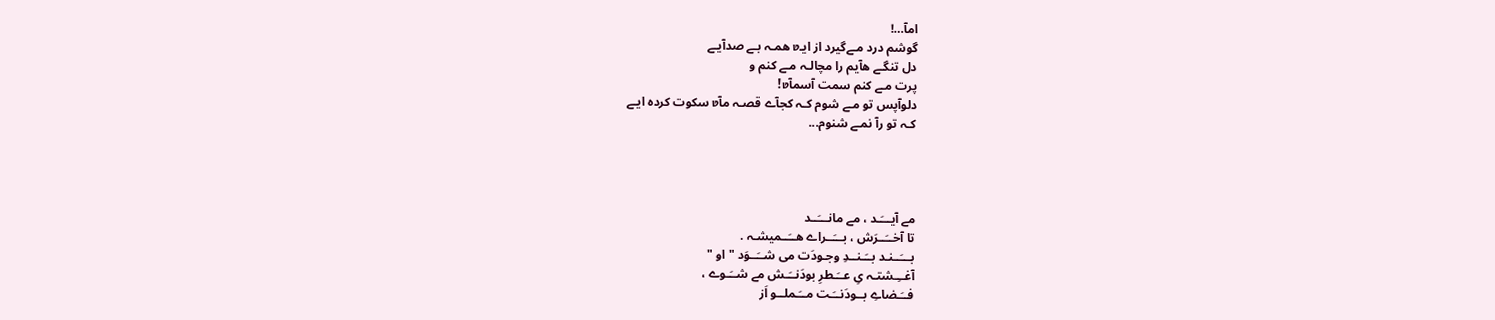امآ…!
گوشم درد مـےگیرد از ایـטּ همـہ بـے صدآیـے
دل تنگـے هآیم را مچالـہ مـے کنم و
پرت مـے کنم سمت آسمآטּ!
دلوآپس تو مـے شوم کـہ کجآے قصـہ مآטּ سکوت کرده ایـے
کـہ تو رآ نمـے شنوم...




مے آیـــَـد ، مے مانـــَــد
تا آخــَــرَش ، بـــَــراے هــَــمیشـہ .
بـــَــنـد بــَـنــدِ وجـودَت می شــَــوَد " او "
آغــِـشتـہ یِ عــَـطرِ بودَنــَـش مے شــَـوے ،
فــَـضاےِ بــودَنــَـت مــَـملــو اَز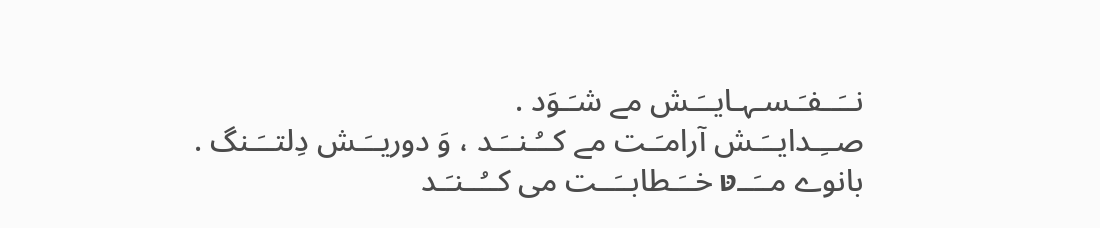نــَــفـَـسـہـایــَـش مے شـَـوَد .
صــِـدایــَـش آرامـَـت مے کــُـنــَـد ، وَ دوریــَـش دِلتــَـنگ .
بانوے مــَــטּ خــَـطابــَــت می کــُــنـَـد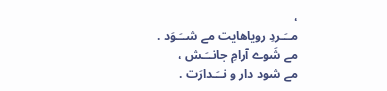،
مــَـردِ رویاهایت مے شــَـوَد .
مے شَوے آرامِ جانــَـش ،
مے شود دار و نــَـدارَت .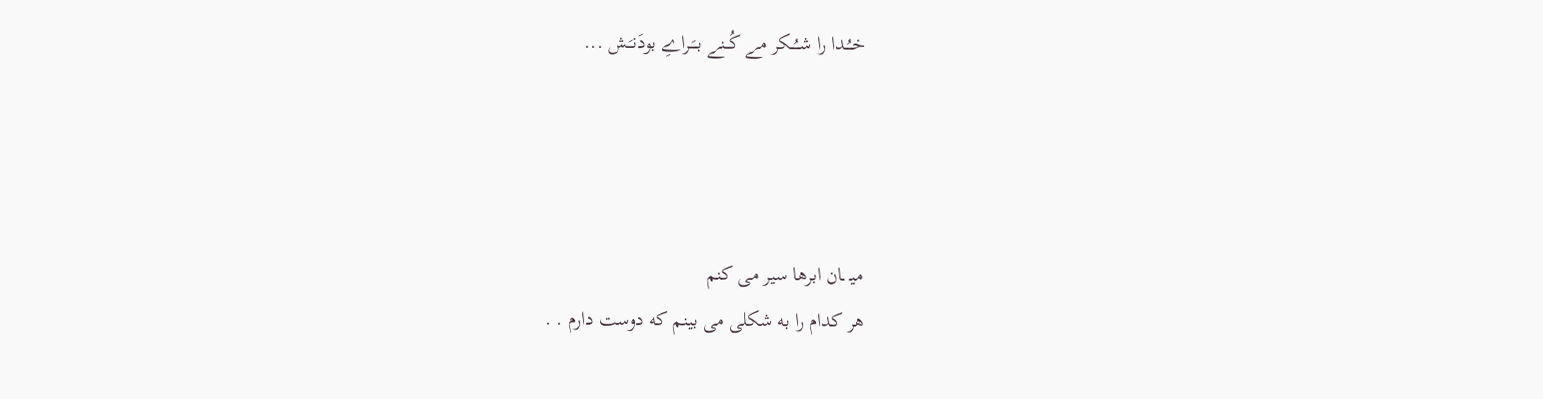خــُـدا را شــُــکر مے کُــنے بــَـراےِ بودَنـَـش ...




میـ ـان ابرها سیر می کنم
هر کدام را به شکلی می بینم که دوست دارم . .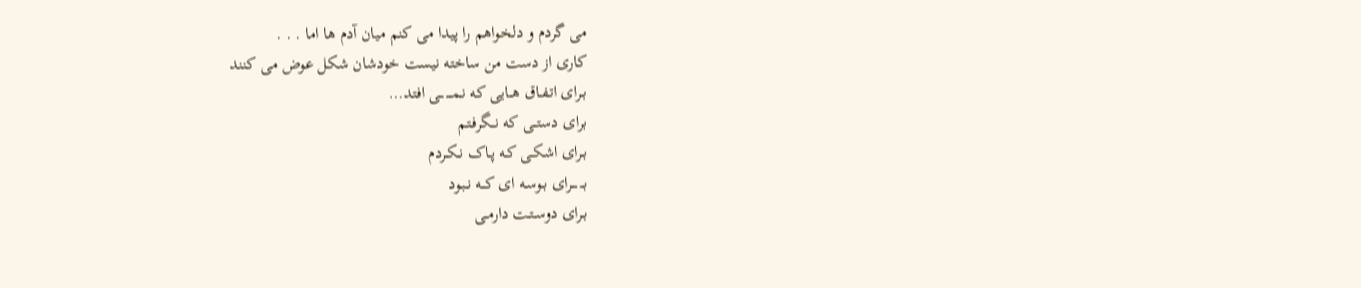می گردم و دلخواهم را پیدا می کنم میان آدم ها اما . . .
کاری از دست من ساخته نیست خودشان شکل عوض می کنند
بـرای اتـفـاق هــایی که نـمـــ ــی افتد…
برای دستــی که نــگرفـتم
بـرای اشکـی کـه پـاک نـکـردم
بــ ـــرای بـوسـه ای کــه نـبـود
بـرای دوسـتـت دارمـی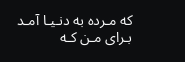که مـرده به دنـیـا آمـد
بـرای مـن کـه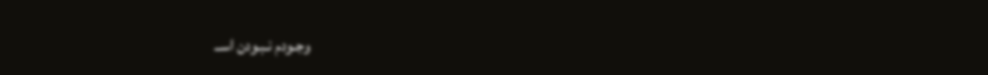وجـودم نـبـودن اســ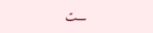ــــت